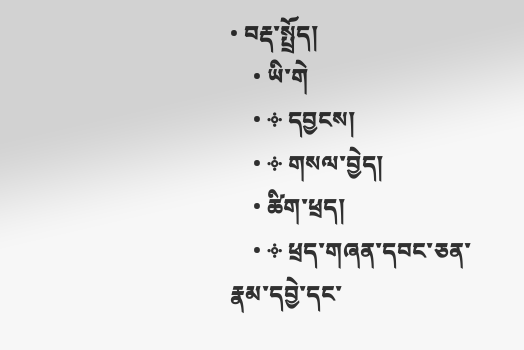• བརྡ་སྤྲོད།
    • ཡི་གེ
    • ༓ དབྱངས།
    • ༓ གསལ་བྱེད།
    • ཚིག་ཕྲད།
    • ༓ ཕྲད་གཞན་དབང་ཅན་རྣམ་དབྱེ་དང་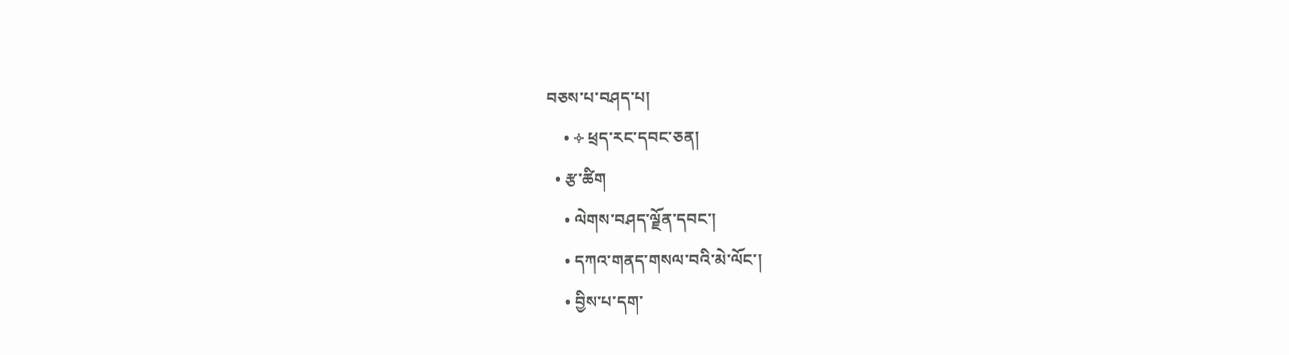བཅས་པ་བཤད་པ།
    • ༓ ཕྲད་རང་དབང་ཅན།
  • རྩ་ཚིག
    • ལེགས་བཤད་ལྗོན་དབང་།
    • དཀའ་གནད་གསལ་བའི་མེ་ལོང་།
    • བྱིས་པ་དག་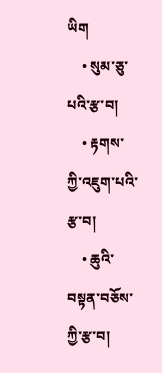ཡིག
    • སུམ་ཅུ་པའི་རྩ་བ།
    • རྟགས་ཀྱི་འཇུག་པའི་རྩ་བ།
    • ཆུའི་བསྟན་བཅོས་ཀྱི་རྩ་བ།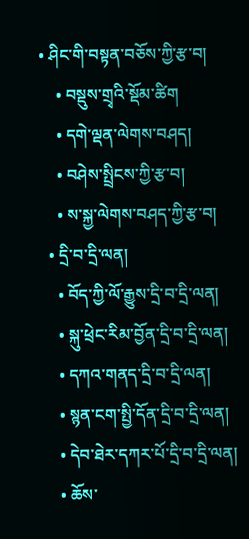• ཤིང་གི་བསྟན་བཅོས་ཀྱི་རྩ་བ།
    • བསྡུས་གྲྭའི་སྡོམ་ཚིག
    • དགེ་ལྡན་ལེགས་བཤད།
    • བཤེས་སྤྲིངས་ཀྱི་རྩ་བ།
    • ས་སྐྱ་ལེགས་བཤད་ཀྱི་རྩ་བ།
  • དྲི་བ་དྲི་ལན།
    • བོད་ཀྱི་ལོ་རྒྱུས་དྲི་བ་དྲི་ལན།
    • སྐུ་ཕྲེང་རིམ་བྱོན་དྲི་བ་དྲི་ལན།
    • དཀའ་གནད་དྲི་བ་དྲི་ལན།
    • སྙན་ངག་སྤྱི་དོན་དྲི་བ་དྲི་ལན།
    • དེབ་ཐེར་དཀར་པོ་དྲི་བ་དྲི་ལན།
    • ཆོས་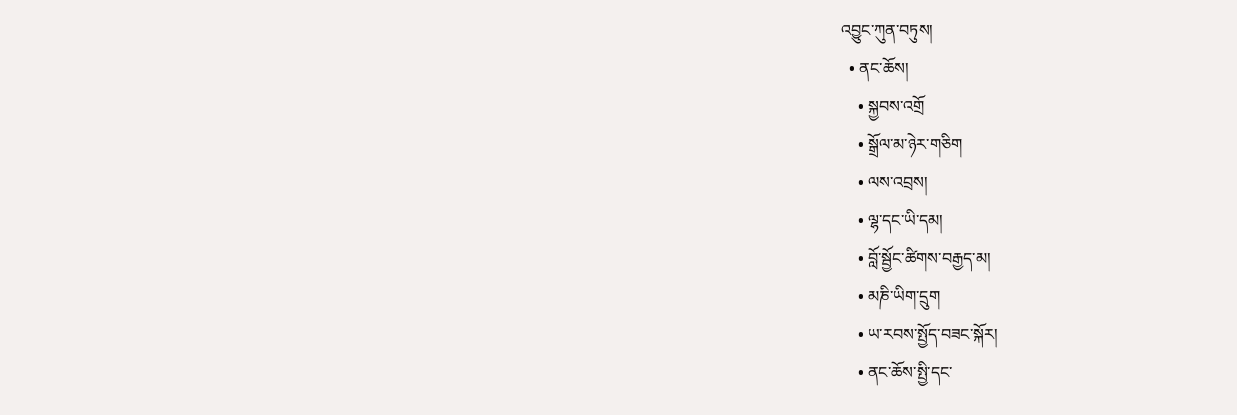འབྱུང་ཀུན་བཏུས།
  • ནང་ཆོས།
    • སྐྱབས་འགྲོ
    • སྒྲོལ་མ་ཉེར་གཅིག
    • ལས་འབྲས།
    • ལྷ་དང་ཡི་དམ།
    • བློ་སྦྱོང་ཚིགས་བརྒྱད་མ།
    • མཎི་ཡིག་དྲུག
    • ཡ་རབས་སྤྱོད་བཟང་སྐོར།
    • ནང་ཆོས་སྤྱི་དང་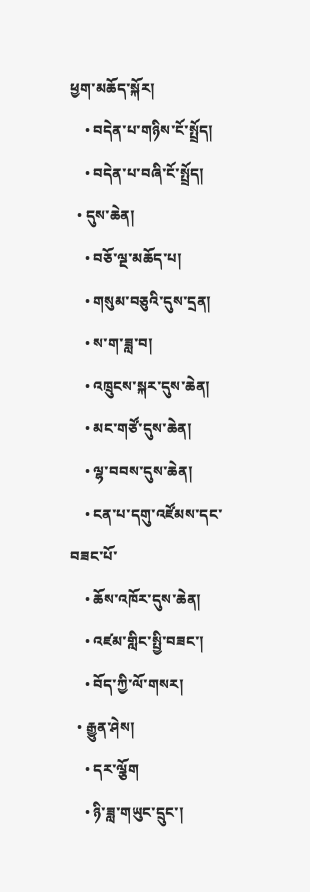ཕྱག་མཆོད་སྐོར།
    • བདེན་པ་གཉིས་ངོ་སྤྲོད།
    • བདེན་པ་བཞི་ངོ་སྤྲོད།
  • དུས་ཆེན།
    • བཅོ་ལྔ་མཆོད་པ།
    • གསུམ་བཅུའི་དུས་དྲན།
    • ས་ག་ཟླ་བ།
    • འཁྲུངས་སྐར་དུས་ཆེན།
    • མང་གཙོ་དུས་ཆེན།
    • ལྷ་བབས་དུས་ཆེན།
    • ངན་པ་དགུ་འཛོམས་དང་བཟང་པོ་
    • ཆོས་འཁོར་དུས་ཆེན།
    • འཛམ་གླིང་སྤྱི་བཟང་།
    • བོད་ཀྱི་ལོ་གསར།
  • རྒྱུན་ཤེས།
    • དར་ལྕོག
    • ཉི་ཟླ་གཡུང་དྲུང་།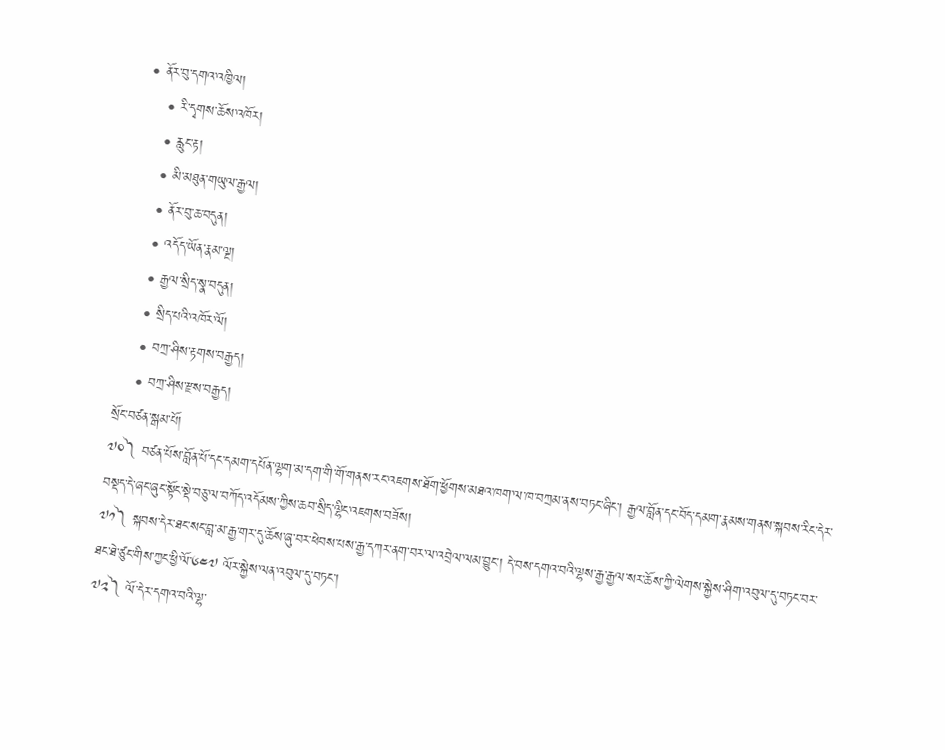• ནོར་བུ་དགའ་འཁྱིལ།
    • རི་དྭགས་ཆོས་འཁོར།
    • རླུང་རྟ།
    • མི་མཐུན་གཡུལ་རྒྱལ།
    • ནོར་བུ་ཆ་བདུན།
    • འདོད་ཡོན་རྣམ་ལྔ།
    • རྒྱལ་སྲིད་སྣ་བདུན།
    • སྲིད་པའི་འཁོར་ལོ།
    • བཀྲ་ཤིས་རྟགས་བརྒྱད།
    • བཀྲ་ཤིས་རྫས་བརྒྱད།
སྲོང་བཙན་སྒམ་པོ།
༧༠༽ བཙན་པོས་བློན་པོ་དང་དམག་དཔོན་ལྷག་མ་དག་གི་གོ་གནས་རང་འཇགས་ཐོག་ཕྱོགས་མཐའ་ཁག་ལ་ཁ་བཀྲམ་ནས་བཏང་ཞིང་། རྒྱལ་བློན་དང་བོད་དམག་རྣམས་གནས་སྐབས་རིང་དེར་བསྡད་དེ་ཞང་ཞུང་སྟོང་སྡེ་བཅུ་ལ་བཀོད་འདོམས་ཀྱིས་ཆབ་སྲིད་ལྷིང་འཇགས་བཟོས།
༧༡༽ སྐབས་དེར་ཐང་སང་བླ་མ་རྒྱ་གར་དུ་ཆོས་ཞུ་བར་ཕེབས་པས་རྒྱ་དཀར་ནག་བར་ལ་འབྲེལ་ལམ་བྱུང་། དེ་བས་དགའ་བའི་ལྷས་རྒྱ་རྒྱལ་སར་ཆོས་ཀྱི་ལེགས་སྐྱེས་ཤིག་འབུལ་དུ་བཏང་བར་ཐང་ཐེ་ཙུང་གིས་ཀྱང་ཕྱི་ལོ་༦༤༧ ལོར་སྐྱེས་ལན་འབུལ་དུ་བཏང་།
༧༢༽ ལོ་དེར་དགའ་བའི་ལྷ་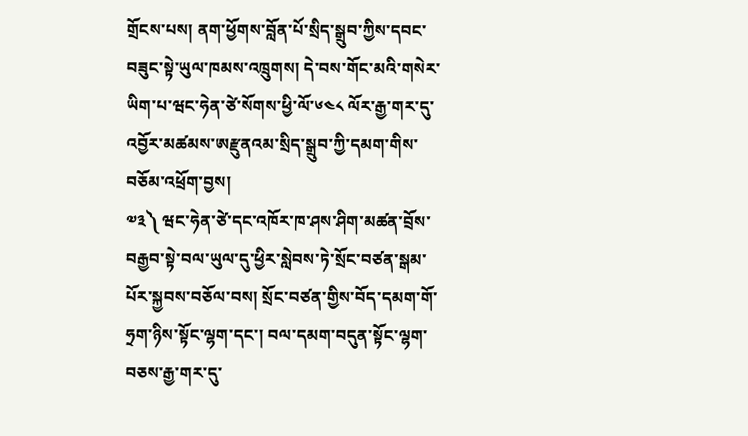གྲོངས་པས། ནག་ཕྱོགས་བློན་པོ་སྲིད་སྒྲུབ་ཀྱིས་དབང་བཟུང་སྟེ་ཡུལ་ཁམས་འཁྲུགས། དེ་བས་གོང་མའི་གསེར་ཡིག་པ་ཝང་ཧེན་ཙེ་སོགས་ཕྱི་ལོ་༦༤༨ ལོར་རྒྱ་གར་དུ་འབྱོར་མཚམས་ཨརྫུནའམ་སྲིད་སྒྲུབ་ཀྱི་དམག་གིས་བཅོམ་འཕྲོག་བྱས།
༧༣༽ ཝང་ཧེན་ཙེ་དང་འཁོར་ཁ་ཤས་ཤིག་མཚན་བྲོས་བརྒྱབ་སྟེ་བལ་ཡུལ་དུ་ཕྱིར་སླེབས་ཏེ་སྲོང་བཙན་སྒམ་པོར་སྐྱབས་བཅོལ་བས། སྲོང་བཙན་གྱིས་བོད་དམག་གོ་ཧྲག་ཉིས་སྟོང་ལྷག་དང་། བལ་དམག་བདུན་སྟོང་ལྷག་བཅས་རྒྱ་གར་དུ་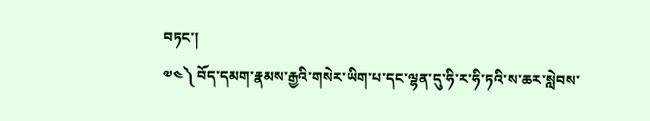བཏང་།
༧༤༽ བོད་དམག་རྣམས་རྒྱའི་གསེར་ཡིག་པ་དང་ལྷན་དུ་ཧི་ར་ཧི་ཏའི་ས་ཆར་སླེབས་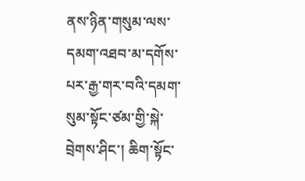ནས་ཉིན་གསུམ་ལས་དམག་འཐབ་མ་དགོས་པར་རྒྱ་གར་བའི་དམག་སུམ་སྟོང་ཙམ་གྱི་སྐེ་བྲེགས་ཤིང་། ཆིག་སྟོང་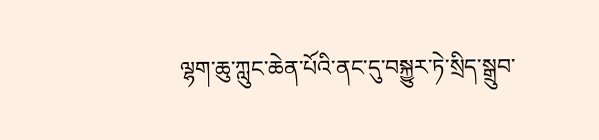ལྷག་ཆུ་ཀླུང་ཆེན་པོའི་ནང་དུ་བསྐྱུར་ཏེ་སྲིད་སྒྲུབ་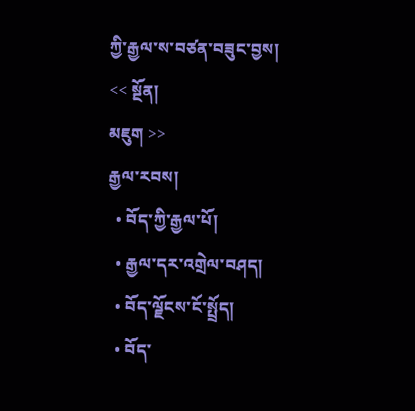ཀྱི་རྒྱལ་ས་བཙན་བཟུང་བྱས།
<< སྔོན།
མཇུག >>
རྒྱལ་རབས།
  • བོད་ཀྱི་རྒྱལ་པོ།
  • རྒྱལ་དར་འགྲེལ་བཤད།
  • བོད་ལྗོངས་ངོ་སྤྲོད།
  • བོད་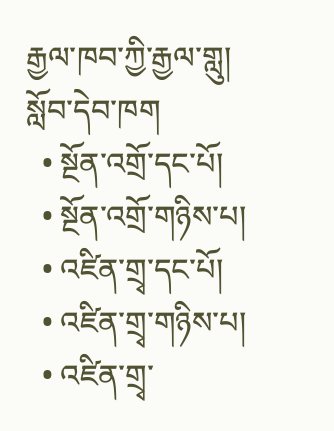རྒྱལ་ཁབ་ཀྱི་རྒྱལ་གླུ།
སློབ་དེབ་ཁག
  • སྔོན་འགྲོ་དང་པོ།
  • སྔོན་འགྲོ་གཉིས་པ།
  • འཛིན་གྲྭ་དང་པོ།
  • འཛིན་གྲྭ་གཉིས་པ།
  • འཛིན་གྲྭ་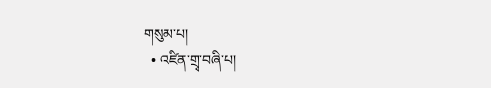གསུམ་པ།
  • འཛིན་གྲྭ་བཞི་པ།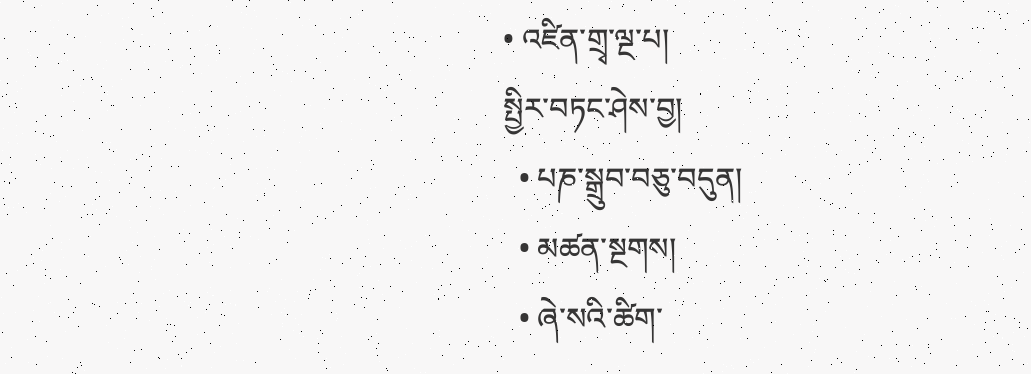• འཛིན་གྲྭ་ལྔ་པ།
སྤྱིར་བཏང་ཤེས་བྱ།
  • པཎ་སྒྲུབ་བཅུ་བདུན།
  • མཚན་སྔགས།
  • ཞེ་སའི་ཚིག་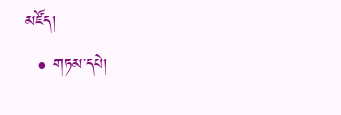མཛོད།
  • གཏམ་དཔེ།